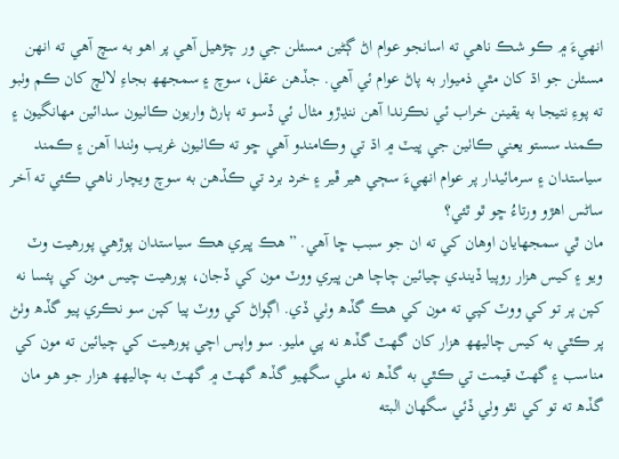انھيءَ ۾ ڪو شڪ ناھي ته اسانجو عوام اڻ ڳڻين مسئلن جي ور چڙھيل آھي پر اھو به سچ آھي ته انھن مسئلن جو اڌ کان مٿي ذميوار به پاڻ عوام ئي آھي. جڏھن عقل، سوچ ۽ سمجهھ بجاءِ لالچ کان ڪم وٺبو ته پوءِ نتيجا به يقينن خراب ئي نڪرندا آھن ننڍڙو مثال ئي ڏسو ته ٻارڻ واريون ڪاٺيون سدائين مھانگيون ۽ ڪمند سستو يعني ڪاٺين جي ڀيٽ ۾ اڌ تي وڪامندو آھي ڇو ته ڪاٺيون غريب وٺندا آھن ۽ ڪمند سياستدان ۽ سرمائيدار پر عوام انھيءَ سڄي ھير ڦير ۽ خرد برد تي ڪڏھن به سوچ ويچار ناھي ڪئي ته آخر ساڻس اھڙو ورتاءُ ڇو ٿو ٿئي؟
مان ٿي سمجھايان اوھان کي ته ان جو سبب ڇا آھي. ”ھڪ ڀيري ھڪ سياستدان پوڙھي پورھيت وٽ ويو ۽ کيس ھزار روپيا ڏيندي چيائين چاچا ھن ڀيري ووٽ مون کي ڏجان، پورھيت چيس مون کي پئسا نه کپن پر تو کي ووٽ کپي ته مون کي ھڪ گڏھ وٺي ڏي. اڳواڻ کي ووٽ پيا کپن سو نڪري پيو گڏھ وٺڻ پر ڪٿي به کيس چاليهھ ھزار کان گھٽ گڏھ نه پي مليو. سو واپس اچي پورھيت کي چيائين ته مون کي مناسب ۽ گھٽ قيمت تي ڪٿي به گڏھ نه ملي سگھيو گڏھ گھٽ ۾ گھٽ به چاليهھ ھزار جو ھو مان گڏھ ته تو کي نٿو وٺي ڏئي سگھان البته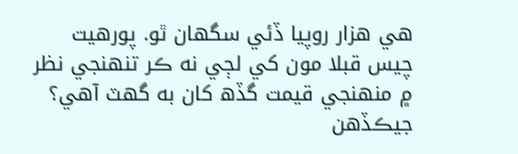ھي ھزار روپيا ڏئي سگھان ٿو. پورھيت چيس قبلا مون کي لڄي نه ڪر تنھنجي نظر ۾ منھنجي قيمت گڏھ کان به گھٽ آھي؟ جيڪڏھن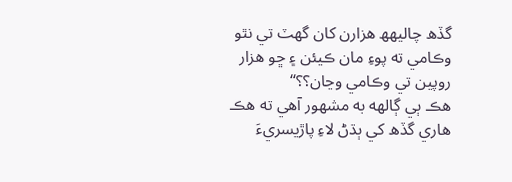گڏھ چاليهھ ھزارن کان گھٽ تي نٿو وڪامي ته پوءِ مان ڪيئن ۽ ڇو ھزار روپين تي وڪامي وڃان؟؟“
ھڪ ٻي ڳالھه به مشھور آھي ته ھڪ ھاري گڏھ کي ٻڌڻ لاءِ پاڙيسريءَ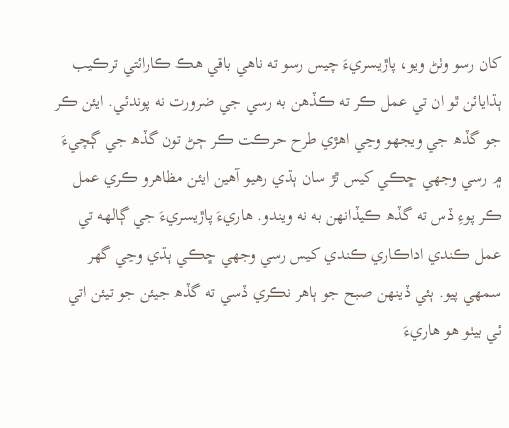کان رسو وٺڻ ويو، پاڙيسريءَ چيس رسو ته ناھي باقي ھڪ ڪارائتي ترڪيب ٻڌايائن ٿو ان تي عمل ڪر ته ڪڏھن به رسي جي ضرورت نه پوندئي. ايئن ڪر جو گڏھ جي ويجھو وڃي اھڙي طرح حرڪت ڪر ڄڻ تون گڏھ جي ڳچيءَ ۾ رسي وجھي ڇڪي کيس ٿڙ سان ٻڌي رھيو آھين ايئن مظاھرو ڪري عمل ڪر پوءِ ڏس ته گڏھ ڪيڏانهن به نه ويندو. ھاريءَ پاڙيسريءَ جي ڳالھه تي عمل ڪندي اداڪاري ڪندي کيس رسي وجھي ڇڪي ٻڌي وڃي گھر سمھي پيو. ٻئي ڏينھن صبح جو ٻاھر نڪري ڏسي ته گڏھ جيئن جو تيئن اتي ئي بيٺو ھو ھاريءَ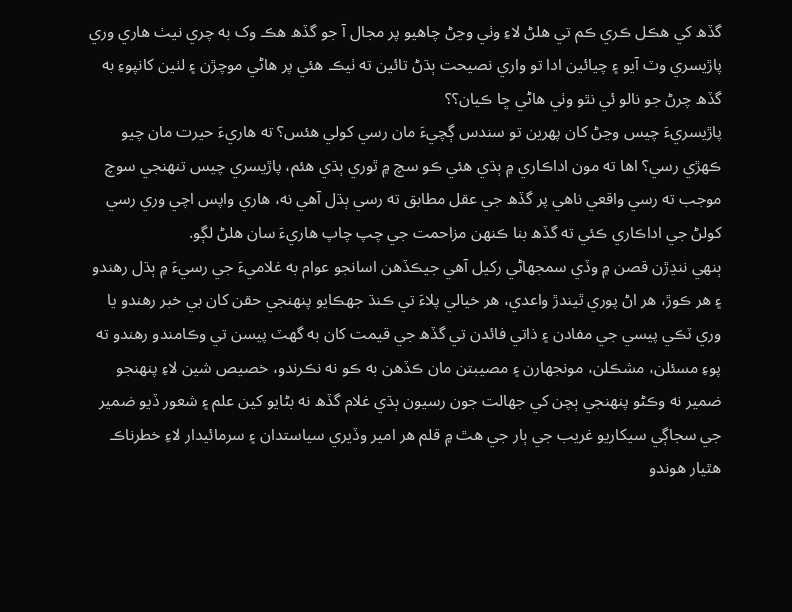گڏھ کي ھڪل ڪري ڪم تي ھلڻ لاءِ وٺي وڃڻ چاھيو پر مجال آ جو گڏھ ھڪ وک به چري نيٺ ھاري وري پاڙيسري وٽ آيو ۽ چيائين ادا تو واري نصيحت ٻڌڻ تائين ته ٺيڪ ھئي پر ھاڻي موچڙن ۽ لٺين کانپوءِ به گڏھ چرڻ جو نالو ئي نٿو وٺي ھاڻي ڇا ڪيان؟؟
پاڙيسريءَ چيس وڃڻ کان پھرين تو سندس ڳچيءَ مان رسي کولي ھئس؟ ته ھاريءَ حيرت مان چيو ڪھڙي رسي؟ اھا ته مون اداڪاري ۾ ٻڌي ھئي ڪو سچ ۾ ٿوري ٻڌي ھئم، پاڙيسري چيس تنھنجي سوچ موجب ته رسي واقعي ناھي پر گڏھ جي عقل مطابق ته رسي ٻڌل آھي نه، ھاري واپس اچي وري رسي کولڻ جي اداڪاري ڪئي ته گڏھ بنا ڪنھن مزاحمت جي چپ چاپ ھاريءَ سان ھلڻ لڳو.
ٻنھي ننڍڙن قصن ۾ وڏي سمجھاڻي رکيل آھي جيڪڏھن اسانجو عوام به غلاميءَ جي رسيءَ ۾ ٻڌل رھندو ۽ ھر ڪوڙ، ھر اڻ پوري ٿيندڙ واعدي، ھر خيالي پلاءَ تي ڪنڌ جھڪايو پنھنجي حقن کان بي خبر رھندو يا وري ٽڪي پيسي جي مفادن ۽ ذاتي فائدن تي گڏھ جي قيمت کان به گھٽ پيسن تي وڪامندو رھندو ته پوءِ مسئلن، مشڪلن، مونجھارن ۽ مصيبتن مان ڪڏھن به ڪو نه نڪرندو، خصيص شين لاءِ پنھنجو ضمير نه وڪڻو پنھنجي ٻچن کي جھالت جون رسيون ٻڌي غلام گڏھ نه بڻايو کين علم ۽ شعور ڏيو ضمير جي سجاڳي سيکاريو غريب جي ٻار جي ھٿ ۾ قلم ھر امير وڏيري سياستدان ۽ سرمائيدار لاءِ خطرناڪ ھٿيار ھوندو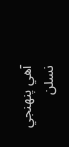آھي پنھنجي نسلن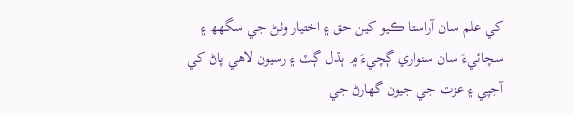کي علم سان آراستا ڪيو کين حق ۽ اختيار وٺڻ جي سگهھ ۽ سچائيءَ سان سنواري ڳچيءَ ۾ ٻڌل ڳٽ ۽ رسيون لاھي پاڻ کي آجپي ۽ عزت جي جيون گھارڻ جي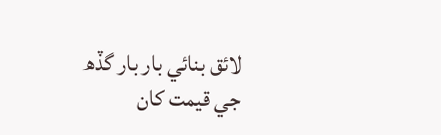لائق بنائي بار بار گڏھ جي قيمت کان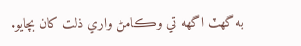به گھٽ اگھه تي وڪامڻ واري ذلت کان بچايو.